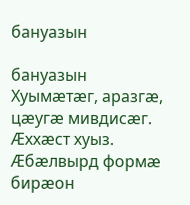бануазын

бануазын
Хуымæтæг, аразгæ, цæугæ мивдисæг. Æххæст хуыз.
Æбæлвырд формæ бирæон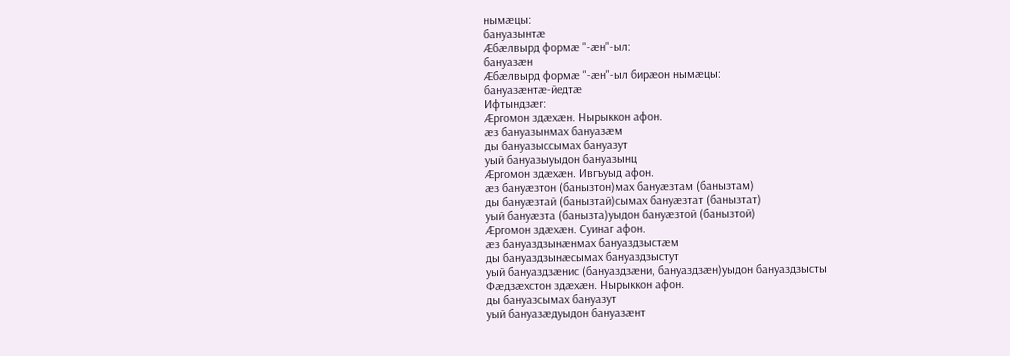нымæцы:
бануазынтæ
Æбæлвырд формæ "-æн"-ыл:
бануазæн
Æбæлвырд формæ "-æн"-ыл бирæон нымæцы:
бануазæнтæ-йедтæ
Ифтындзæг:
Æргомон здæхæн. Нырыккон афон.
æз бануазынмах бануазæм
ды бануазыссымах бануазут
уый бануазыуыдон бануазынц
Æргомон здæхæн. Ивгъуыд афон.
æз бануæзтон (банызтон)мах бануæзтам (банызтам)
ды бануæзтай (банызтай)сымах бануæзтат (банызтат)
уый бануæзта (банызта)уыдон бануæзтой (банызтой)
Æргомон здæхæн. Суинаг афон.
æз бануаздзынæнмах бануаздзыстæм
ды бануаздзынæсымах бануаздзыстут
уый бануаздзæнис (бануаздзæни, бануаздзæн)уыдон бануаздзысты
Фæдзæхстон здæхæн. Нырыккон афон.
ды бануазсымах бануазут
уый бануазæдуыдон бануазæнт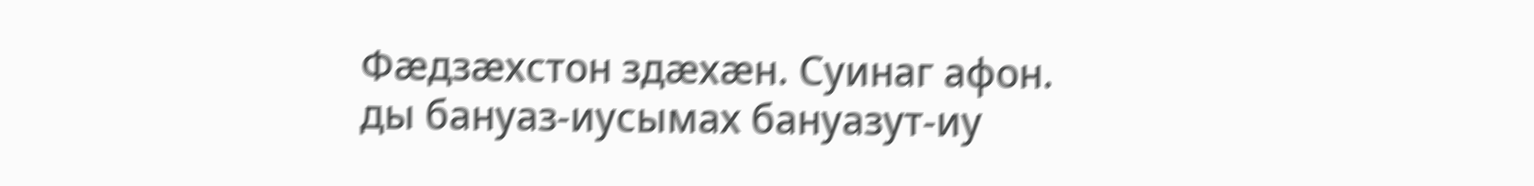Фæдзæхстон здæхæн. Суинаг афон.
ды бануаз-иусымах бануазут-иу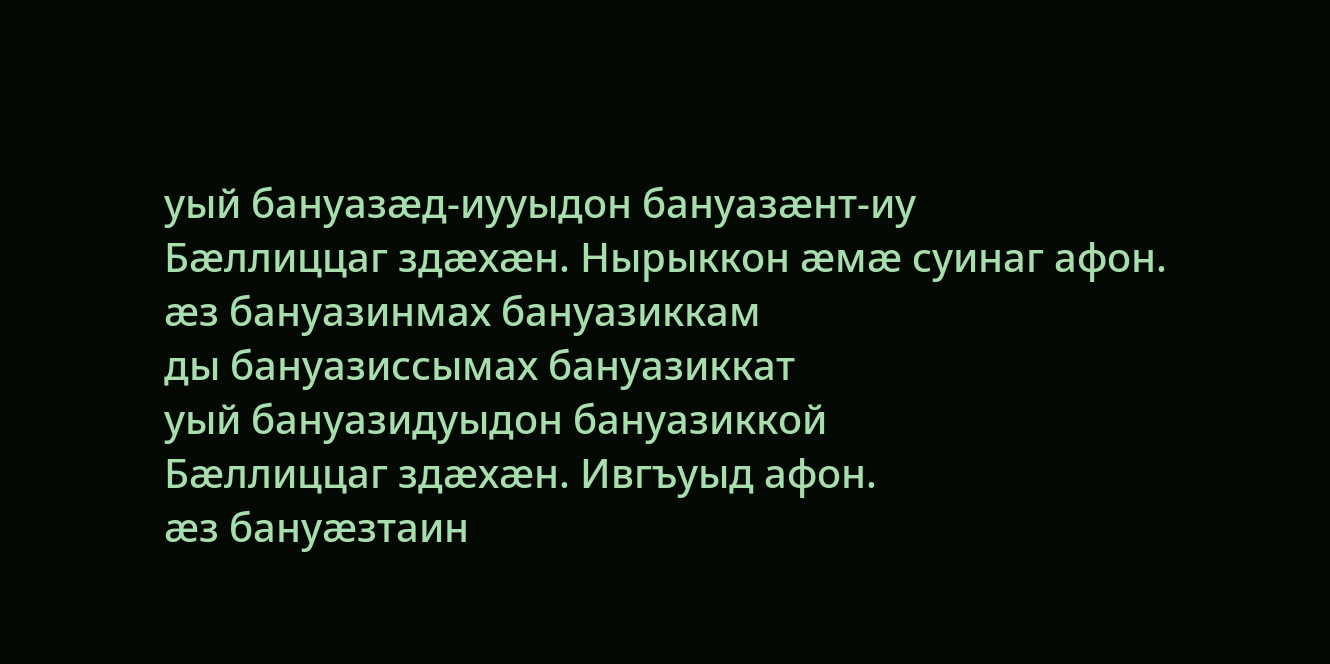уый бануазæд-иууыдон бануазæнт-иу
Бæллиццаг здæхæн. Нырыккон æмæ суинаг афон.
æз бануазинмах бануазиккам
ды бануазиссымах бануазиккат
уый бануазидуыдон бануазиккой
Бæллиццаг здæхæн. Ивгъуыд афон.
æз бануæзтаин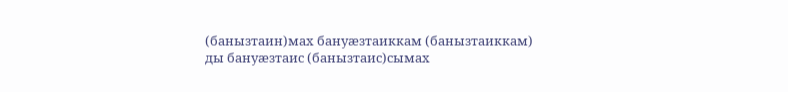(банызтаин)мах бануæзтаиккам (банызтаиккам)
ды бануæзтаис (банызтаис)сымах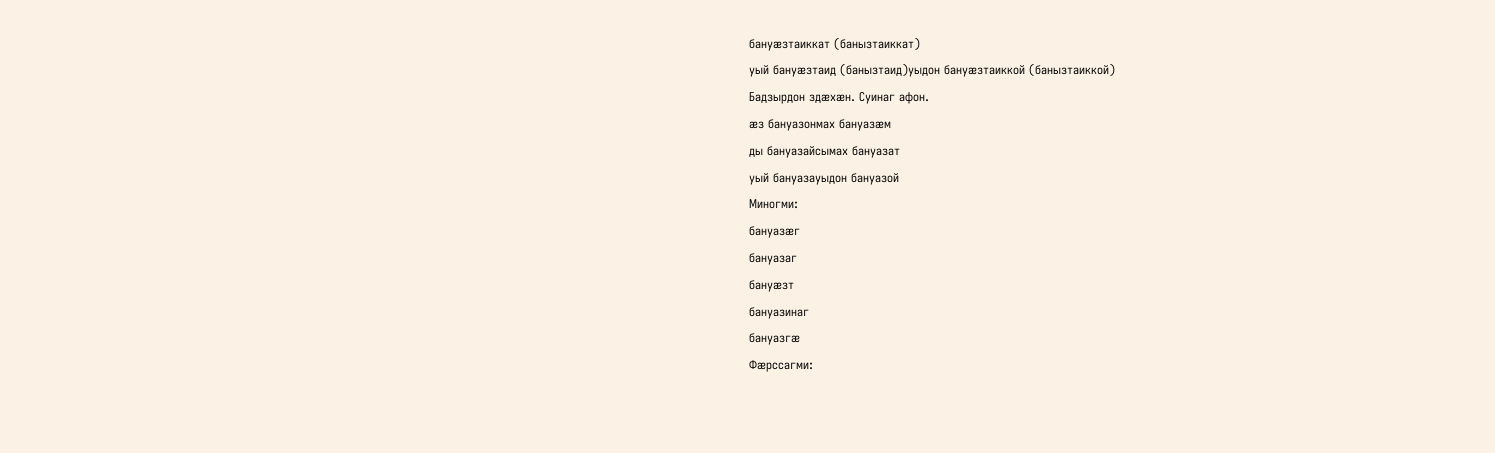бануæзтаиккат (банызтаиккат)
уый бануæзтаид (банызтаид)уыдон бануæзтаиккой (банызтаиккой)
Бадзырдон здæхæн. Суинаг афон.
æз бануазонмах бануазæм
ды бануазайсымах бануазат
уый бануазауыдон бануазой
Миногми:
бануазæг
бануазаг
бануæзт
бануазинаг
бануазгæ
Фæрссагми: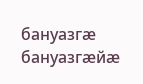бануазгæ
бануазгæйæ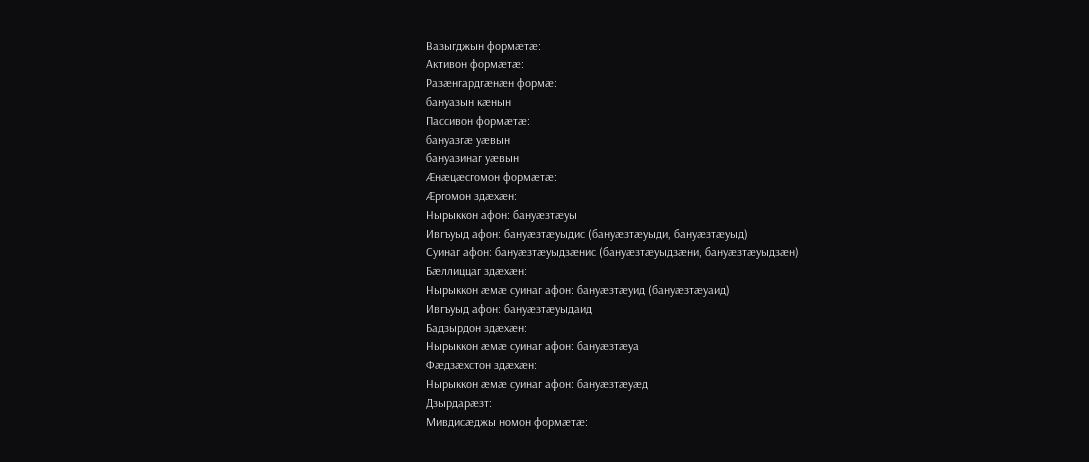Вазыгджын формæтæ:
Активон формæтæ:
Разæнгардгæнæн формæ:
бануазын кæнын
Пассивон формæтæ:
бануазгæ уæвын
бануазинаг уæвын
Æнæцæсгомон формæтæ:
Æргомон здæхæн:
Нырыккон афон: бануæзтæуы
Ивгъуыд афон: бануæзтæуыдис (бануæзтæуыди, бануæзтæуыд)
Суинаг афон: бануæзтæуыдзæнис (бануæзтæуыдзæни, бануæзтæуыдзæн)
Бæллиццаг здæхæн:
Нырыккон æмæ суинаг афон: бануæзтæуид (бануæзтæуаид)
Ивгъуыд афон: бануæзтæуыдаид
Бадзырдон здæхæн:
Нырыккон æмæ суинаг афон: бануæзтæуа
Фæдзæхстон здæхæн:
Нырыккон æмæ суинаг афон: бануæзтæуæд
Дзырдарæзт:
Мивдисæджы номон формæтæ: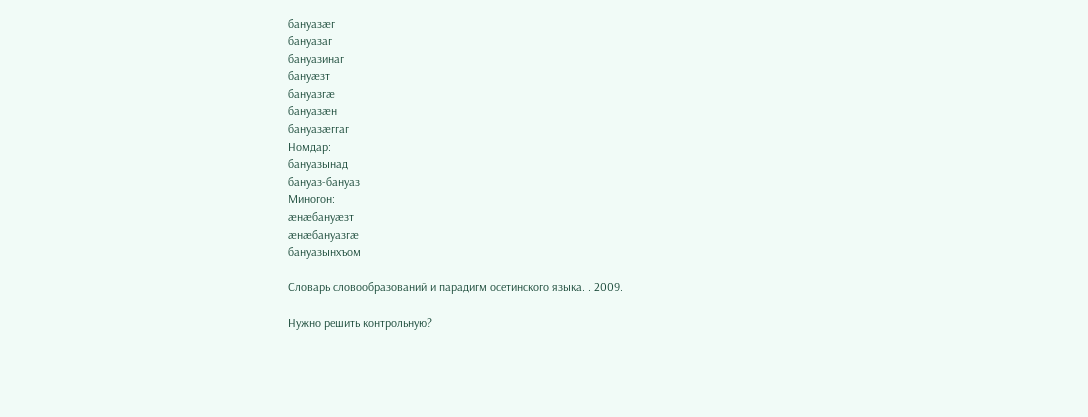бануазæг
бануазаг
бануазинаг
бануæзт
бануазгæ
бануазæн
бануазæггаг
Номдар:
бануазынад
бануаз-бануаз
Миногон:
æнæбануæзт
æнæбануазгæ
бануазынхъом

Словарь словообразований и парадигм осетинского языка. . 2009.

Нужно решить контрольную?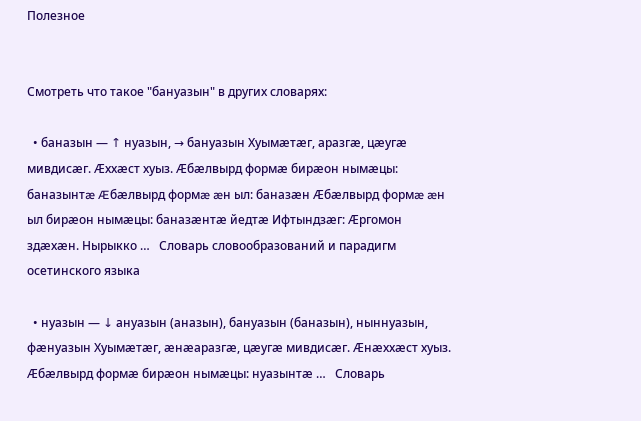Полезное


Смотреть что такое "бануазын" в других словарях:

  • баназын — ↑ нуазын, → бануазын Хуымæтæг, аразгæ, цæугæ мивдисæг. Æххæст хуыз. Æбæлвырд формæ бирæон нымæцы: баназынтæ Æбæлвырд формæ æн ыл: баназæн Æбæлвырд формæ æн ыл бирæон нымæцы: баназæнтæ йедтæ Ифтындзæг: Æргомон здæхæн. Нырыкко …   Словарь словообразований и парадигм осетинского языка

  • нуазын — ↓ ануазын (аназын), бануазын (баназын), ныннуазын, фæнуазын Хуымæтæг, æнæаразгæ, цæугæ мивдисæг. Æнæххæст хуыз. Æбæлвырд формæ бирæон нымæцы: нуазынтæ …   Словарь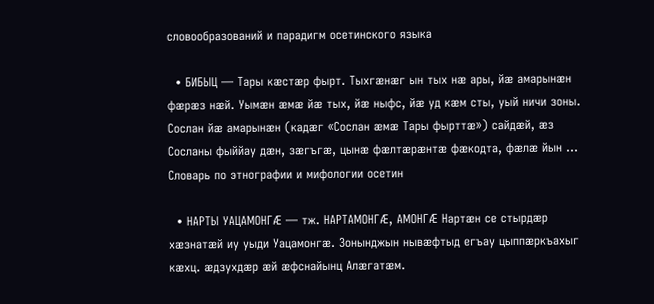словообразований и парадигм осетинского языка

  • БИБЫЦ — Тары кæстæр фырт. Тыхгæнæг ын тых нæ ары, йæ амарынæн фæрæз нæй. Уымæн æмæ йæ тых, йæ ныфс, йæ уд кæм сты, уый ничи зоны. Сослан йæ амарынæн (кадæг «Сослан æмæ Тары фырттæ») сайдæй, æз Сосланы фыййау дæн, зæгъгæ, цынæ фæлтæрæнтæ фæкодта, фæлæ йын …   Словарь по этнографии и мифологии осетин

  • НАРТЫ УАЦАМОНГÆ — тж. НАРТАМОНГÆ, АМОНГÆ Нартæн се стырдæр хæзнатæй иу уыди Уацамонгæ. Зонынджын нывæфтыд егъау цыппæркъахыг кæхц. æдзухдæр æй æфснайынц Алæгатæм.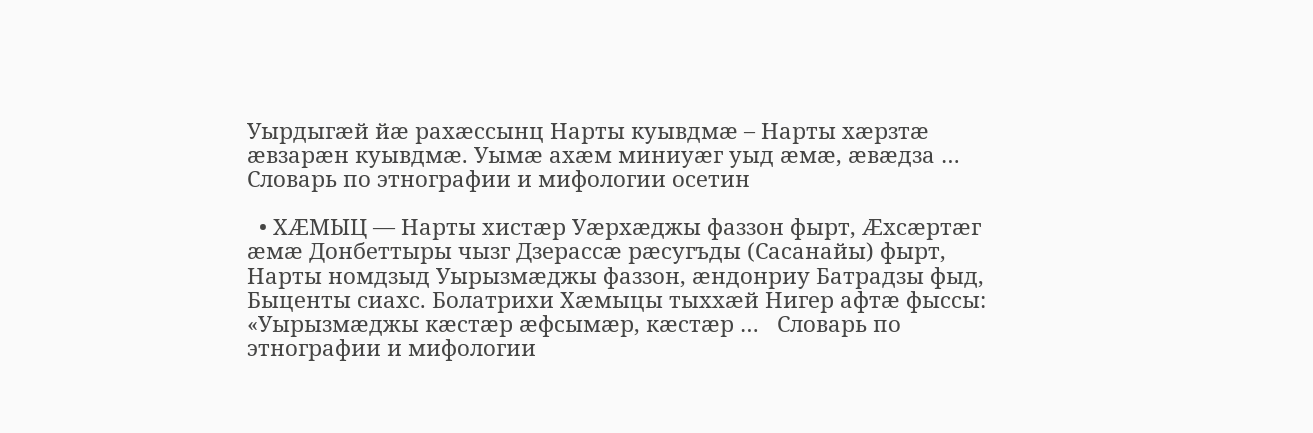Уырдыгæй йæ рахæссынц Нарты куывдмæ – Нарты хæрзтæ æвзарæн куывдмæ. Уымæ ахæм миниуæг уыд æмæ, æвæдза …   Словарь по этнографии и мифологии осетин

  • ХÆМЫЦ — Нарты хистæр Уæрхæджы фаззон фырт, Æхсæртæг æмæ Донбеттыры чызг Дзерассæ рæсугъды (Сасанайы) фырт, Нарты номдзыд Уырызмæджы фаззон, æндонриу Батрадзы фыд, Быценты сиахс. Болатрихи Хæмыцы тыххæй Нигер афтæ фыссы: «Уырызмæджы кæстæр æфсымæр, кæстæр …   Словарь по этнографии и мифологии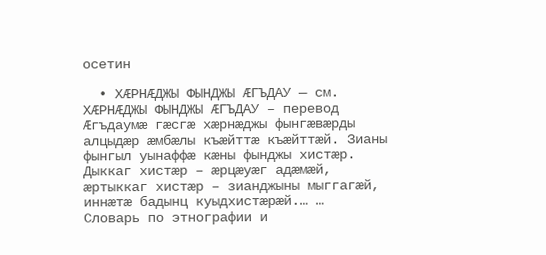осетин

  • ХÆРНÆДЖЫ ФЫНДЖЫ ÆГЪДАУ — см. ХÆРНÆДЖЫ ФЫНДЖЫ ÆГЪДАУ – перевод Æгъдаумæ гæсгæ хæрнæджы фынгæвæрды алцыдæр æмбæлы къæйттæ къæйттæй. Зианы фынгыл уынаффæ кæны фынджы хистæр. Дыккаг хистæр – æрцæуæг адæмæй, æртыккаг хистæр – зианджыны мыггагæй, иннæтæ бадынц куыдхистæрæй.… …   Словарь по этнографии и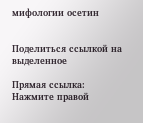мифологии осетин


Поделиться ссылкой на выделенное

Прямая ссылка:
Нажмите правой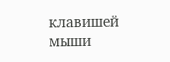клавишей мыши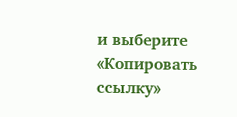и выберите «Копировать ссылку»